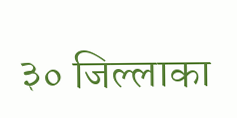३० जिल्लाका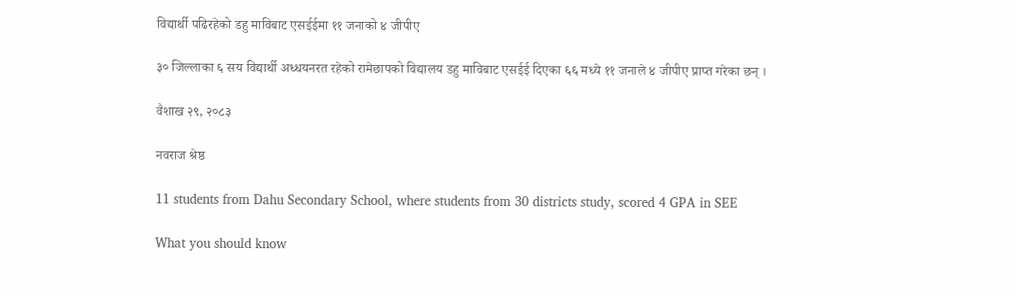विद्यार्थी पढिरहेको डहु माविबाट एसईईमा ११ जनाको ४ जीपीए

३० जिल्लाका ६ सय विद्यार्थी अध्धयनरत रहेको रामेछापको विद्यालय डहु माविबाट एसईई दिएका ६६ मध्ये ११ जनाले ४ जीपीए प्राप्त गरेका छन् ।

वैशाख २९, २०८३

नवराज श्रेष्ठ

11 students from Dahu Secondary School, where students from 30 districts study, scored 4 GPA in SEE

What you should know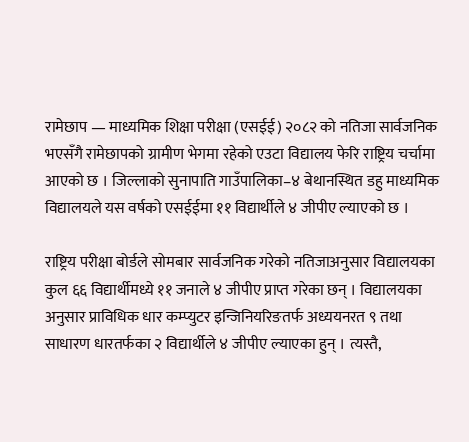रामेछाप — माध्यमिक शिक्षा परीक्षा (एसईई) २०८२ को नतिजा सार्वजनिक भएसँगै रामेछापको ग्रामीण भेगमा रहेको एउटा विद्यालय फेरि राष्ट्रिय चर्चामा आएको छ । जिल्लाको सुनापाति गाउँपालिका–४ बेथानस्थित डहु माध्यमिक विद्यालयले यस वर्षको एसईईमा ११ विद्यार्थीले ४ जीपीए ल्याएको छ ।

राष्ट्रिय परीक्षा बोर्डले सोमबार सार्वजनिक गरेको नतिजाअनुसार विद्यालयका कुल ६६ विद्यार्थीमध्ये ११ जनाले ४ जीपीए प्राप्त गरेका छन् । विद्यालयका अनुसार प्राविधिक धार कम्प्युटर इन्जिनियरिङतर्फ अध्ययनरत ९ तथा साधारण धारतर्फका २ विद्यार्थीले ४ जीपीए ल्याएका हुन् । त्यस्तै,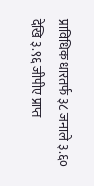प्राविधिक धारतर्फ ३८ जनाले ३.६० देखि ३.९६ जीपीए प्राप्त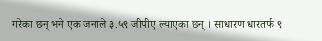गरेका छन् भने एक जनाले ३.५९ जीपीए ल्याएका छन् । साधारण धारतर्फ ९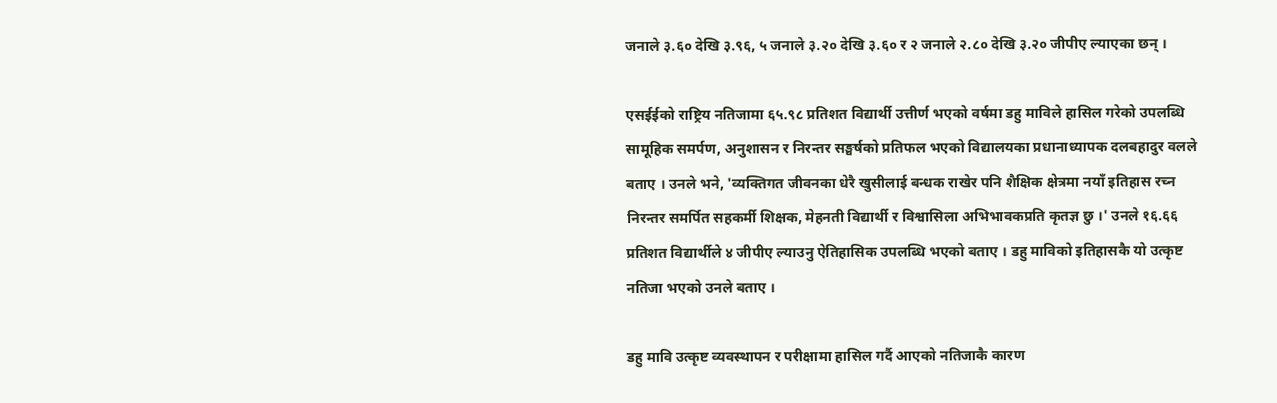जनाले ३.६० देखि ३.९६, ५ जनाले ३.२० देखि ३.६० र २ जनाले २.८० देखि ३.२० जीपीए ल्याएका छन् ।

एसईईको राष्ट्रिय नतिजामा ६५.९८ प्रतिशत विद्यार्थी उत्तीर्ण भएको वर्षमा डहु माविले हासिल गरेको उपलब्धि सामूहिक समर्पण, अनुशासन र निरन्तर सङ्घर्षको प्रतिफल भएको विद्यालयका प्रधानाध्यापक दलबहादुर वलले बताए । उनले भने, 'व्यक्तिगत जीवनका धेरै खुसीलाई बन्धक राखेर पनि शैक्षिक क्षेत्रमा नयाँ इतिहास रच्न निरन्तर समर्पित सहकर्मी शिक्षक, मेहनती विद्यार्थी र विश्वासिला अभिभावकप्रति कृतज्ञ छु ।' उनले १६.६६ प्रतिशत विद्यार्थीले ४ जीपीए ल्याउनु ऐतिहासिक उपलब्धि भएको बताए । डहु माविको इतिहासकै यो उत्कृष्ट नतिजा भएको उनले बताए ।

डहु मावि उत्कृष्ट व्यवस्थापन र परीक्षामा हासिल गर्दै आएको नतिजाकै कारण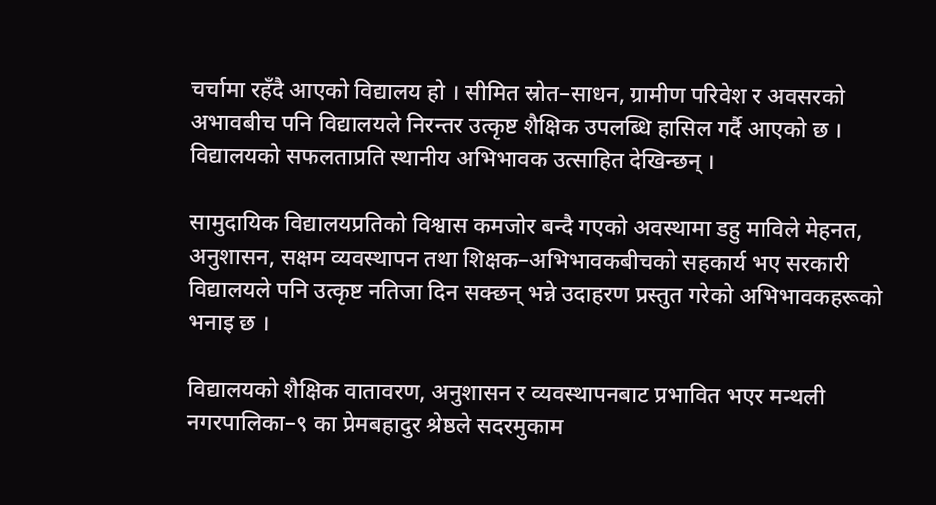चर्चामा रहँदै आएको विद्यालय हो । सीमित स्रोत–साधन, ग्रामीण परिवेश र अवसरको अभावबीच पनि विद्यालयले निरन्तर उत्कृष्ट शैक्षिक उपलब्धि हासिल गर्दै आएको छ । विद्यालयको सफलताप्रति स्थानीय अभिभावक उत्साहित देखिन्छन् ।

सामुदायिक विद्यालयप्रतिको विश्वास कमजोर बन्दै गएको अवस्थामा डहु माविले मेहनत, अनुशासन, सक्षम व्यवस्थापन तथा शिक्षक–अभिभावकबीचको सहकार्य भए सरकारी विद्यालयले पनि उत्कृष्ट नतिजा दिन सक्छन् भन्ने उदाहरण प्रस्तुत गरेको अभिभावकहरूको भनाइ छ ।

विद्यालयको शैक्षिक वातावरण, अनुशासन र व्यवस्थापनबाट प्रभावित भएर मन्थली नगरपालिका–९ का प्रेमबहादुर श्रेष्ठले सदरमुकाम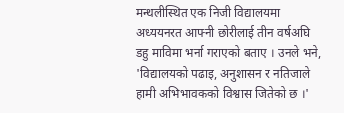मन्थलीस्थित एक निजी विद्यालयमा अध्ययनरत आफ्नी छोरीलाई तीन वर्षअघि डहु माविमा भर्ना गराएको बताए । उनले भने, 'विद्यालयको पढाइ, अनुशासन र नतिजाले हामी अभिभावकको विश्वास जितेको छ ।'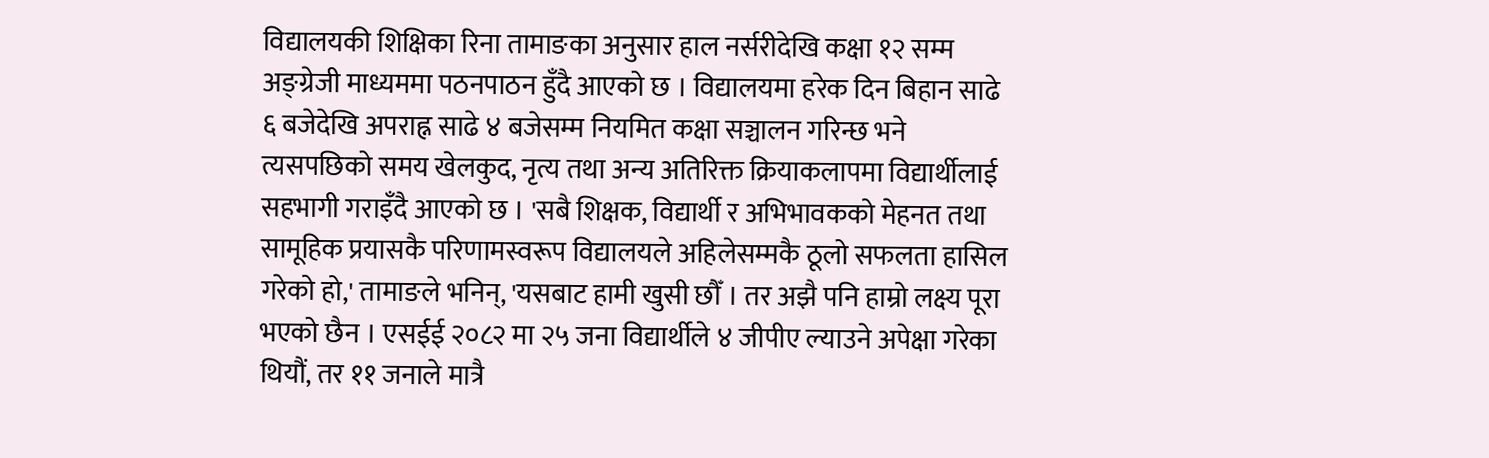विद्यालयकी शिक्षिका रिना तामाङका अनुसार हाल नर्सरीदेखि कक्षा १२ सम्म अङ्ग्रेजी माध्यममा पठनपाठन हुँदै आएको छ । विद्यालयमा हरेक दिन बिहान साढे ६ बजेदेखि अपराह्न साढे ४ बजेसम्म नियमित कक्षा सञ्चालन गरिन्छ भने त्यसपछिको समय खेलकुद, नृत्य तथा अन्य अतिरिक्त क्रियाकलापमा विद्यार्थीलाई सहभागी गराइँदै आएको छ । 'सबै शिक्षक, विद्यार्थी र अभिभावकको मेहनत तथा सामूहिक प्रयासकै परिणामस्वरूप विद्यालयले अहिलेसम्मकै ठूलो सफलता हासिल गरेको हो,' तामाङले भनिन्, 'यसबाट हामी खुसी छौँ । तर अझै पनि हाम्रो लक्ष्य पूरा भएको छैन । एसईई २०८२ मा २५ जना विद्यार्थीले ४ जीपीए ल्याउने अपेक्षा गरेका थियौं, तर ११ जनाले मात्रै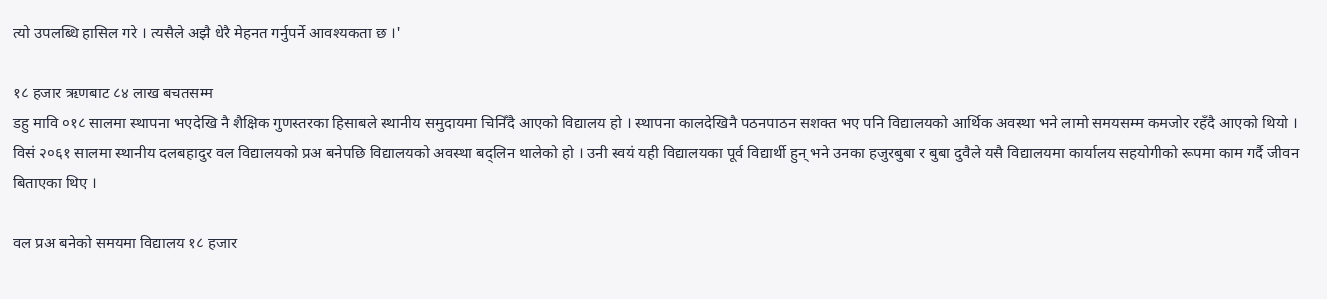त्यो उपलब्धि हासिल गरे । त्यसैले अझै धेरै मेहनत गर्नुपर्ने आवश्यकता छ ।'

१८ हजार ऋणबाट ८४ लाख बचतसम्म
डहु मावि ०१८ सालमा स्थापना भएदेखि नै शैक्षिक गुणस्तरका हिसाबले स्थानीय समुदायमा चिनिँदै आएको विद्यालय हो । स्थापना कालदेखिनै पठनपाठन सशक्त भए पनि विद्यालयको आर्थिक अवस्था भने लामो समयसम्म कमजोर रहँदै आएको थियो । विसं २०६१ सालमा स्थानीय दलबहादुर वल विद्यालयको प्रअ बनेपछि विद्यालयको अवस्था बद्लिन थालेको हो । उनी स्वयं यही विद्यालयका पूर्व विद्यार्थी हुन् भने उनका हजुरबुबा र बुबा दुवैले यसै विद्यालयमा कार्यालय सहयोगीको रूपमा काम गर्दै जीवन बिताएका थिए ।

वल प्रअ बनेको समयमा विद्यालय १८ हजार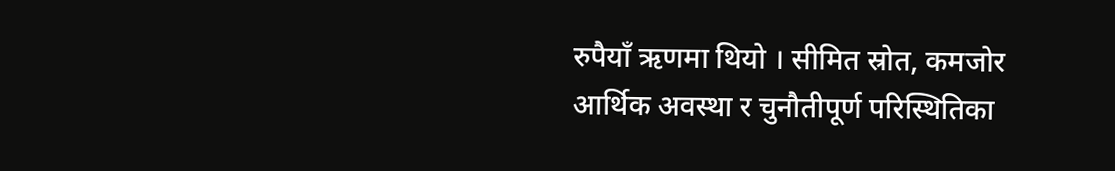रुपैयाँ ऋणमा थियो । सीमित स्रोत, कमजोर आर्थिक अवस्था र चुनौतीपूर्ण परिस्थितिका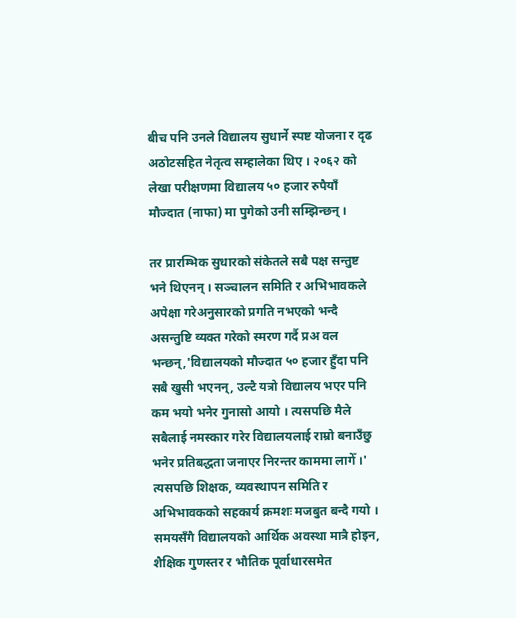बीच पनि उनले विद्यालय सुधार्ने स्पष्ट योजना र दृढ अठोटसहित नेतृत्व सम्हालेका थिए । २०६२ को लेखा परीक्षणमा विद्यालय ५० हजार रुपैयाँ मौज्दात (नाफा) मा पुगेको उनी सम्झिन्छन् ।

तर प्रारम्भिक सुधारको संकेतले सबै पक्ष सन्तुष्ट भने थिएनन् । सञ्चालन समिति र अभिभावकले अपेक्षा गरेअनुसारको प्रगति नभएको भन्दै असन्तुष्टि व्यक्त गरेको स्मरण गर्दै प्रअ वल भन्छन्,'विद्यालयको मौज्दात ५० हजार हुँदा पनि सबै खुसी भएनन्, उल्टै यत्रो विद्यालय भएर पनि कम भयो भनेर गुनासो आयो । त्यसपछि मैले सबैलाई नमस्कार गरेर विद्यालयलाई राम्रो बनाउँछु भनेर प्रतिबद्धता जनाएर निरन्तर काममा लागेँ ।'
त्यसपछि शिक्षक, व्यवस्थापन समिति र अभिभावकको सहकार्य क्रमशः मजबुत बन्दै गयो । समयसँगै विद्यालयको आर्थिक अवस्था मात्रै होइन, शैक्षिक गुणस्तर र भौतिक पूर्वाधारसमेत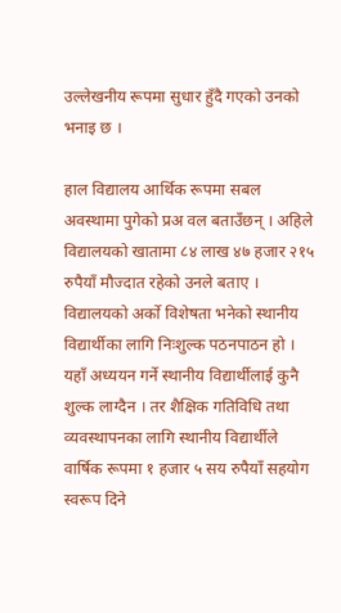उल्लेखनीय रूपमा सुधार हुँदै गएको उनको भनाइ छ ।

हाल विद्यालय आर्थिक रूपमा सबल अवस्थामा पुगेको प्रअ वल बताउँछन् । अहिले विद्यालयको खातामा ८४ लाख ४७ हजार २१५ रुपैयाँ मौज्दात रहेको उनले बताए । विद्यालयको अर्को विशेषता भनेको स्थानीय विद्यार्थीका लागि निःशुल्क पठनपाठन हो । यहाँ अध्ययन गर्ने स्थानीय विद्यार्थीलाई कुनै शुल्क लाग्दैन । तर शैक्षिक गतिविधि तथा व्यवस्थापनका लागि स्थानीय विद्यार्थीले वार्षिक रूपमा १ हजार ५ सय रुपैयाँ सहयोग स्वरूप दिने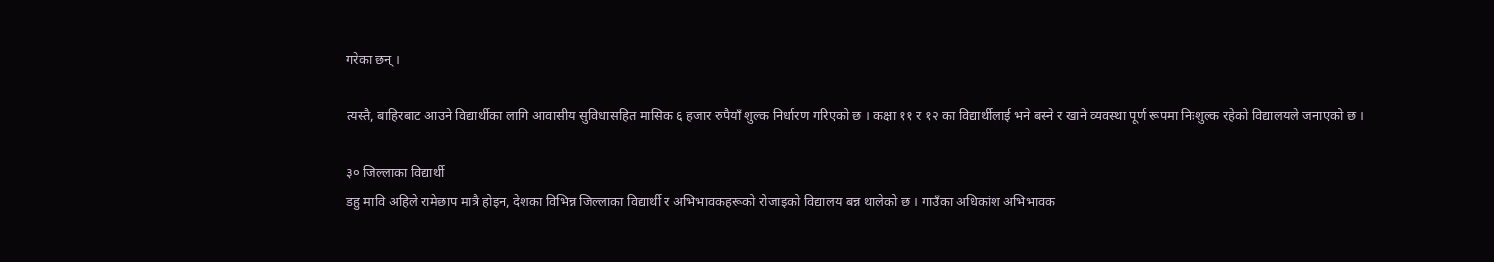गरेका छन् ।

त्यस्तै, बाहिरबाट आउने विद्यार्थीका लागि आवासीय सुविधासहित मासिक ६ हजार रुपैयाँ शुल्क निर्धारण गरिएको छ । कक्षा ११ र १२ का विद्यार्थीलाई भने बस्ने र खाने व्यवस्था पूर्ण रूपमा निःशुल्क रहेको विद्यालयले जनाएको छ ।

३० जिल्लाका विद्यार्थी
डहु मावि अहिले रामेछाप मात्रै होइन, देशका विभिन्न जिल्लाका विद्यार्थी र अभिभावकहरूको रोजाइको विद्यालय बन्न थालेको छ । गाउँका अधिकांश अभिभावक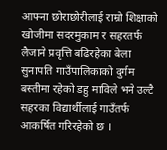आफ्ना छोराछोरीलाई राम्रो शिक्षाको खोजीमा सदरमुकाम र सहरतर्फ लैजाने प्रवृत्ति बढिरहेका बेला सुनापति गाउँपालिकाको दुर्गम बस्तीमा रहेको डहु माविले भने उल्टै सहरका विद्यार्थीलाई गाउँतर्फ आकर्षित गरिरहेको छ ।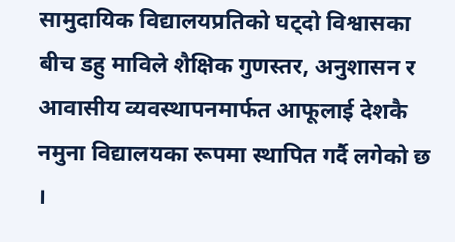सामुदायिक विद्यालयप्रतिको घट्दो विश्वासका बीच डहु माविले शैक्षिक गुणस्तर, अनुशासन र आवासीय व्यवस्थापनमार्फत आफूलाई देशकै नमुना विद्यालयका रूपमा स्थापित गर्दै लगेको छ ।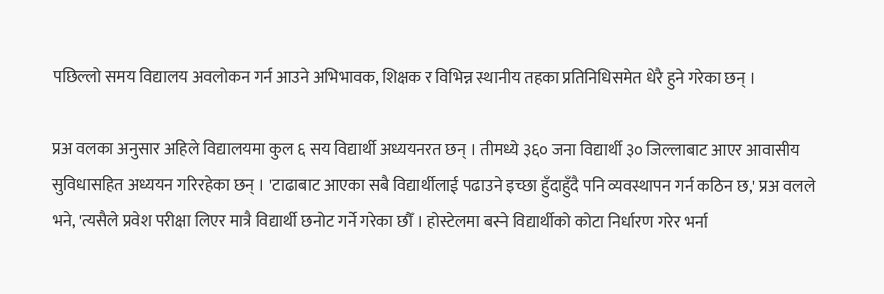पछिल्लो समय विद्यालय अवलोकन गर्न आउने अभिभावक, शिक्षक र विभिन्न स्थानीय तहका प्रतिनिधिसमेत धेरै हुने गरेका छन् ।

प्रअ वलका अनुसार अहिले विद्यालयमा कुल ६ सय विद्यार्थी अध्ययनरत छन् । तीमध्ये ३६० जना विद्यार्थी ३० जिल्लाबाट आएर आवासीय सुविधासहित अध्ययन गरिरहेका छन् । 'टाढाबाट आएका सबै विद्यार्थीलाई पढाउने इच्छा हुँदाहुँदै पनि व्यवस्थापन गर्न कठिन छ,' प्रअ वलले भने, 'त्यसैले प्रवेश परीक्षा लिएर मात्रै विद्यार्थी छनोट गर्ने गरेका छौँ । होस्टेलमा बस्ने विद्यार्थीको कोटा निर्धारण गरेर भर्ना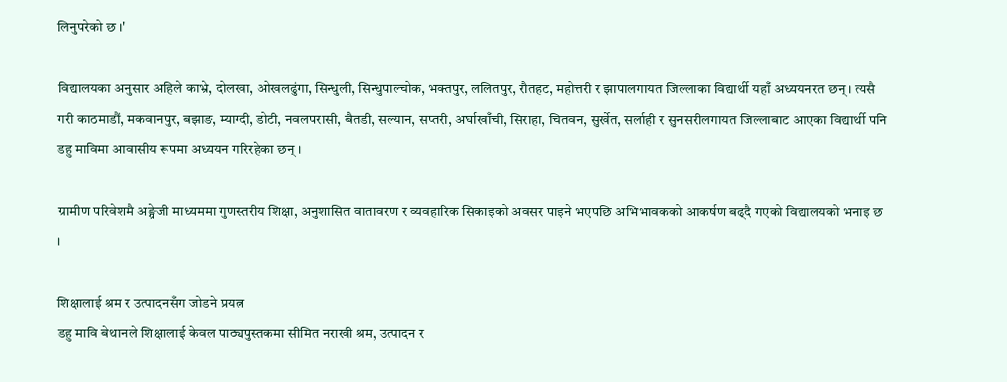लिनुपरेको छ ।'

विद्यालयका अनुसार अहिले काभ्रे, दोलखा, ओखलढुंगा, सिन्धुली, सिन्धुपाल्चोक, भक्तपुर, ललितपुर, रौतहट, महोत्तरी र झापालगायत जिल्लाका विद्यार्थी यहाँ अध्ययनरत छन् । त्यसै गरी काठमाडौं, मकवानपुर, बझाङ, म्याग्दी, डोटी, नवलपरासी, बैतडी, सल्यान, सप्तरी, अर्घाखाँची, सिराहा, चितवन, सुर्खेत, सर्लाही र सुनसरीलगायत जिल्लाबाट आएका विद्यार्थी पनि डहु माविमा आवासीय रूपमा अध्ययन गरिरहेका छन् ।

ग्रामीण परिवेशमै अङ्ग्रेजी माध्यममा गुणस्तरीय शिक्षा, अनुशासित वातावरण र व्यवहारिक सिकाइको अवसर पाइने भएपछि अभिभावकको आकर्षण बढ्दै गएको विद्यालयको भनाइ छ ।

शिक्षालाई श्रम र उत्पादनसँग जोडने प्रयत्न
डहु मावि बेथानले शिक्षालाई केवल पाठ्यपुस्तकमा सीमित नराखी श्रम, उत्पादन र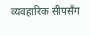व्यवहारिक सीपसँग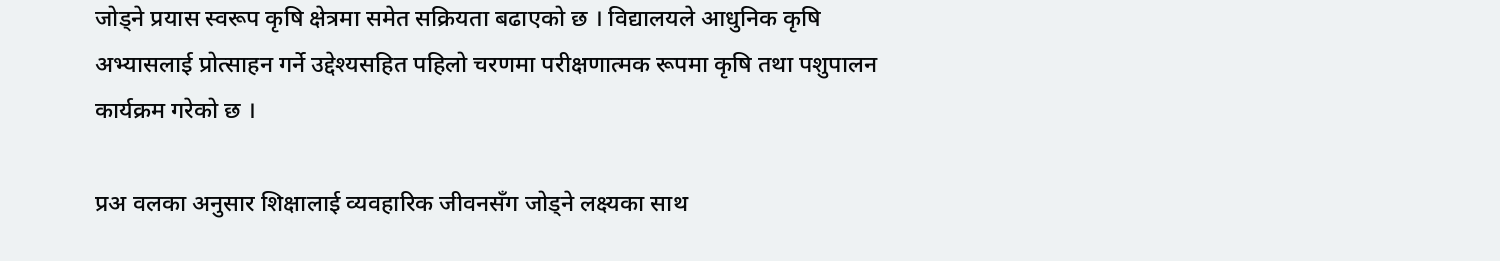जोड्ने प्रयास स्वरूप कृषि क्षेत्रमा समेत सक्रियता बढाएको छ । विद्यालयले आधुनिक कृषि अभ्यासलाई प्रोत्साहन गर्ने उद्देश्यसहित पहिलो चरणमा परीक्षणात्मक रूपमा कृषि तथा पशुपालन कार्यक्रम गरेको छ ।

प्रअ वलका अनुसार शिक्षालाई व्यवहारिक जीवनसँग जोड्ने लक्ष्यका साथ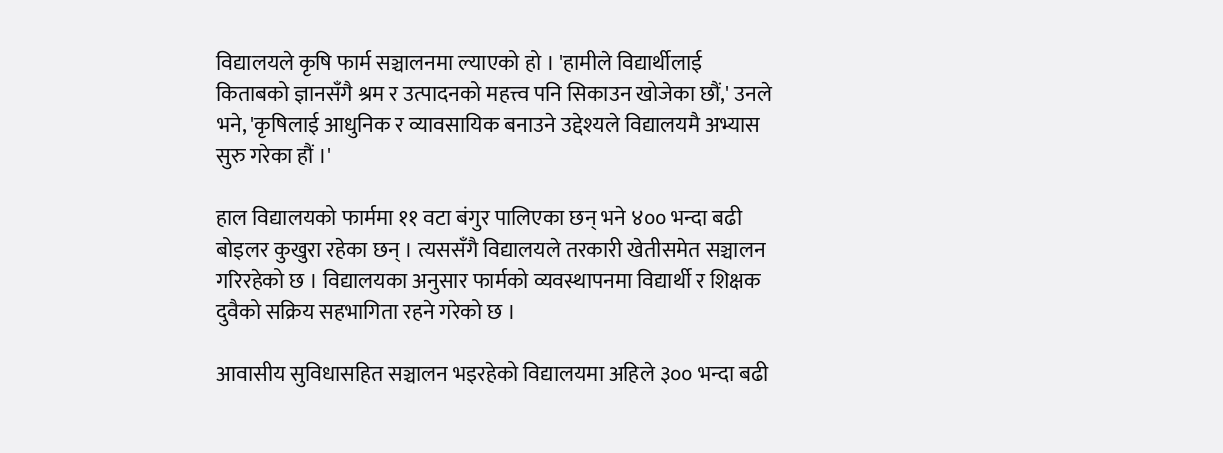विद्यालयले कृषि फार्म सञ्चालनमा ल्याएको हो । 'हामीले विद्यार्थीलाई किताबको ज्ञानसँगै श्रम र उत्पादनको महत्त्व पनि सिकाउन खोजेका छौं,' उनले भने, 'कृषिलाई आधुनिक र व्यावसायिक बनाउने उद्देश्यले विद्यालयमै अभ्यास सुरु गरेका हौं ।'

हाल विद्यालयको फार्ममा ११ वटा बंगुर पालिएका छन् भने ४०० भन्दा बढी बोइलर कुखुरा रहेका छन् । त्यससँगै विद्यालयले तरकारी खेतीसमेत सञ्चालन गरिरहेको छ । विद्यालयका अनुसार फार्मको व्यवस्थापनमा विद्यार्थी र शिक्षक दुवैको सक्रिय सहभागिता रहने गरेको छ ।

आवासीय सुविधासहित सञ्चालन भइरहेको विद्यालयमा अहिले ३०० भन्दा बढी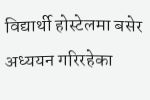विद्यार्थी होस्टेलमा बसेर अध्ययन गरिरहेका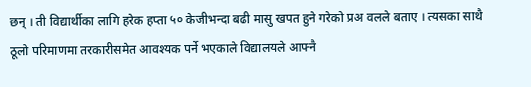छन् । ती विद्यार्थीका लागि हरेक हप्ता ५० केजीभन्दा बढी मासु खपत हुने गरेको प्रअ वलले बताए । त्यसका साथै ठूलो परिमाणमा तरकारीसमेत आवश्यक पर्ने भएकाले विद्यालयले आफ्नै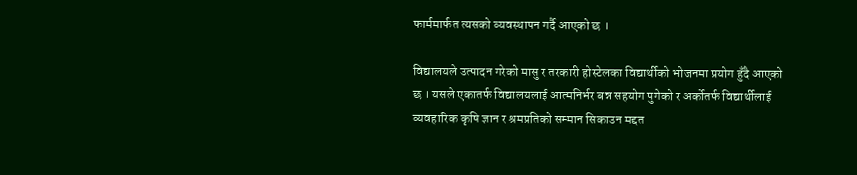फार्ममार्फत त्यसको व्यवस्थापन गर्दै आएको छ ।

विद्यालयले उत्पादन गरेको मासु र तरकारी होस्टेलका विद्यार्थीको भोजनमा प्रयोग हुँदै आएको छ । यसले एकातर्फ विद्यालयलाई आत्मनिर्भर बन्न सहयोग पुगेको र अर्कोतर्फ विद्यार्थीलाई व्यवहारिक कृषि ज्ञान र श्रमप्रतिको सम्मान सिकाउन मद्दत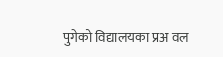पुगेको विद्यालयका प्रअ वल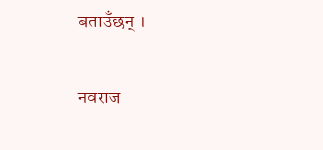बताउँछन् ।

नवराज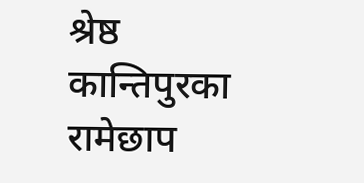श्रेष्ठ कान्तिपुरका रामेछाप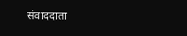संवाददाता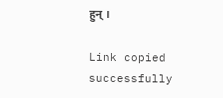हुन् ।

Link copied successfully